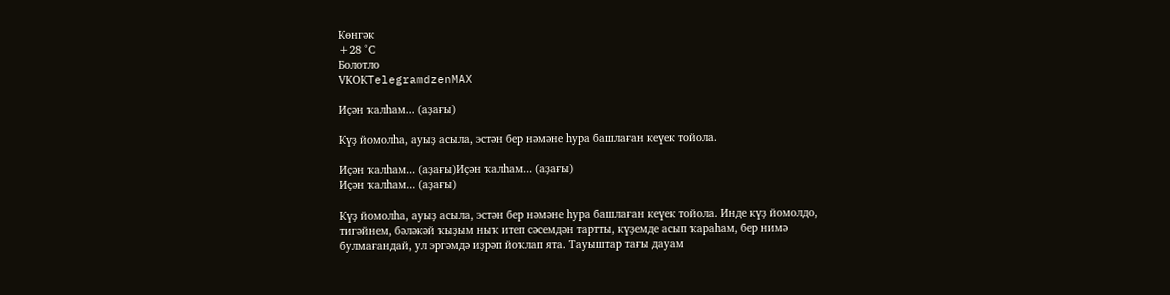Көнгәк
+28 °С
Болотло
VKОКTelegramdzenMAX

Иҫән ҡалһам... (аҙағы)

Күҙ йомолһа, ауыҙ асыла, эстән бер нәмәне һура башлаған кеүек тойола.

Иҫән ҡалһам... (аҙағы)Иҫән ҡалһам... (аҙағы)
Иҫән ҡалһам... (аҙағы)

Күҙ йомолһа, ауыҙ асыла, эстән бер нәмәне һура башлаған кеүек тойола. Инде күҙ йомолдо, тигәйнем, бәләкәй ҡыҙым ныҡ итеп сәсемдән тартты, күҙемде асып ҡараһам, бер нимә булмағандай, ул эргәмдә иҙрәп йоҡлап ята. Тауыштар тағы дауам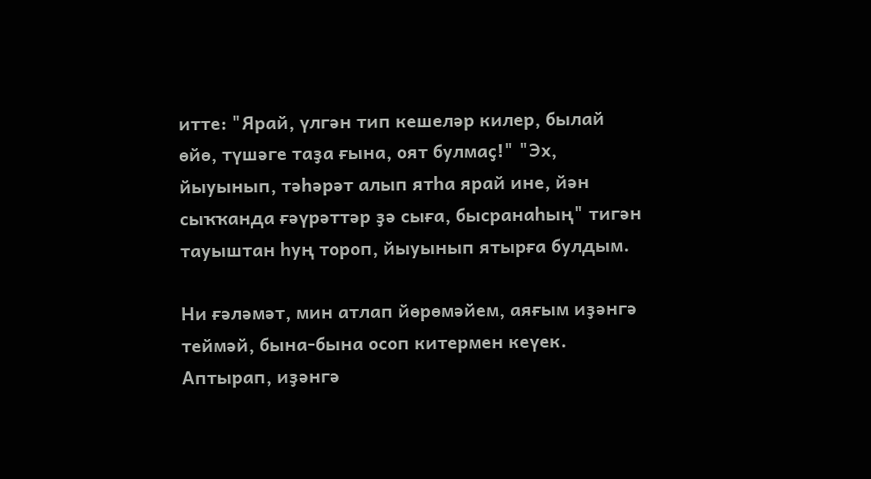итте: "Ярай, үлгән тип кешеләр килер, былай өйө, түшәге таҙа ғына, оят булмаҫ!" "Эх, йыуынып, тәһәрәт алып ятһа ярай ине, йән сыҡҡанда ғәүрәттәр ҙә сыға, бысранаһың" тигән тауыштан һуң тороп, йыуынып ятырға булдым.

Ни ғәләмәт, мин атлап йөрөмәйем, аяғым иҙәнгә теймәй, бына-бына осоп китермен кеүек. Аптырап, иҙәнгә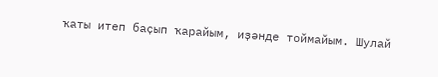ҡаты итеп баҫып ҡарайым, иҙәнде тоймайым. Шулай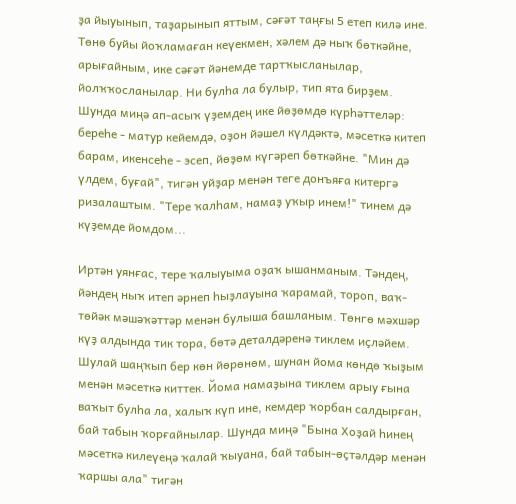ҙа йыуынып, таҙарынып яттым, сәғәт таңғы 5 етеп килә ине. Төнө буйы йоҡламаған кеүекмен, хәлем дә ныҡ бөткәйне, арығайным, ике сәғәт йәнемде тартҡысланылар, йолҡҡосланылар. Ни булһа ла булыр, тип ята бирҙем. Шунда миңә ап-асыҡ үҙемдең ике йөҙөмдө күрһәттеләр: береһе - матур кейемдә, оҙон йәшел күлдәктә, мәсеткә китеп барам, икенсеһе - эсеп, йөҙөм күгәреп бөткәйне. "Мин дә үлдем, буғай", тигән уйҙар менән теге донъяға китергә ризалаштым. "Тере ҡалһам, намаҙ уҡыр инем!" тинем дә күҙемде йомдом...

Иртән уянғас, тере ҡалыуыма оҙаҡ ышанманым. Тәндең, йәндең ныҡ итеп әрнеп һыҙлауына ҡарамай, тороп, ваҡ-төйәк мәшәҡәттәр менән булыша башланым. Төнгө мәхшәр күҙ алдында тик тора, бөтә деталдәренә тиклем иҫләйем. Шулай шаңҡып бер көн йөрөнөм, шунан йома көндө ҡыҙым менән мәсеткә киттек. Йома намаҙына тиклем арыу ғына ваҡыт булһа ла, халыҡ күп ине, кемдер ҡорбан салдырған, бай табын ҡорғайнылар. Шунда миңә "Бына Хоҙай һинең мәсеткә килеүеңә ҡалай ҡыуана, бай табын-өҫтәлдәр менән ҡаршы ала" тигән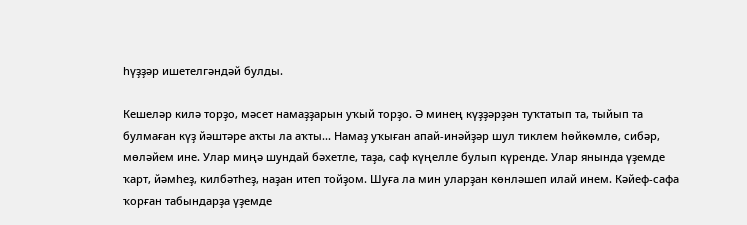һүҙҙәр ишетелгәндәй булды.

Кешеләр килә торҙо, мәсет намаҙҙарын уҡый торҙо. Ә минең күҙҙәрҙән туҡтатып та, тыйып та булмаған күҙ йәштәре аҡты ла аҡты... Намаҙ уҡыған апай-инәйҙәр шул тиклем һөйкөмлө, сибәр, мөләйем ине. Улар миңә шундай бәхетле, таҙа, саф күңелле булып күренде. Улар янында үҙемде ҡарт, йәмһеҙ, килбәтһеҙ, наҙан итеп тойҙом. Шуға ла мин уларҙан көнләшеп илай инем. Кәйеф-сафа ҡорған табындарҙа үҙемде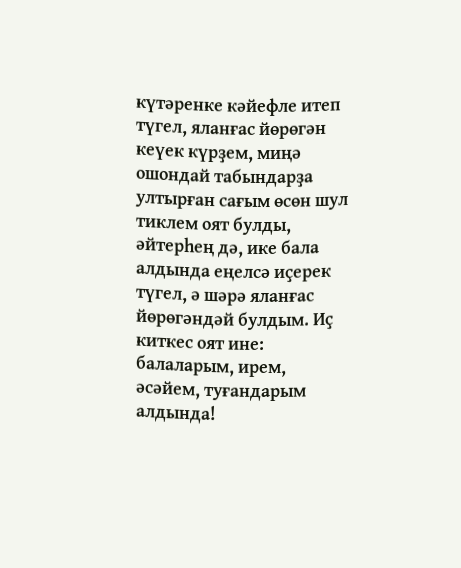күтәренке кәйефле итеп түгел, яланғас йөрөгән кеүек күрҙем, миңә ошондай табындарҙа ултырған сағым өсөн шул тиклем оят булды, әйтерһең дә, ике бала алдында еңелсә иҫерек түгел, ә шәрә яланғас йөрөгәндәй булдым. Иҫ киткес оят ине: балаларым, ирем, әсәйем, туғандарым алдында!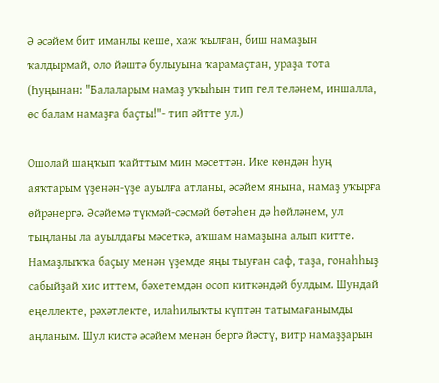Ә әсәйем бит иманлы кеше, хаж ҡылған, биш намаҙын ҡалдырмай, оло йәштә булыуына ҡарамаҫтан, ураҙа тота (Һуңынан: "Балаларым намаҙ уҡыһын тип гел теләнем, иншалла, өс балам намаҙға баҫты!"- тип әйтте ул.)

Ошолай шаңҡып ҡайттым мин мәсеттән. Ике көндән һуң аяҡтарым үҙенән-үҙе ауылға атланы, әсәйем янына, намаҙ уҡырға өйрәнергә. Әсәйемә түкмәй-сәсмәй бөтәһен дә һөйләнем, ул тыңланы ла ауылдағы мәсеткә, аҡшам намаҙына алып китте. Намаҙлыҡҡа баҫыу менән үҙемде яңы тыуған саф, таҙа, гонаһһыҙ сабыйҙай хис иттем, бәхетемдән осоп киткәндәй булдым. Шундай еңеллекте, рәхәтлекте, илаһилыҡты күптән татымағанымды аңланым. Шул кистә әсәйем менән бергә йәстү, витр намаҙҙарын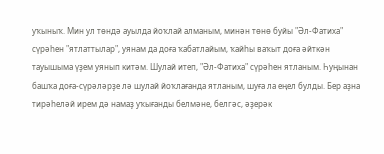уҡыныҡ. Мин ул төндә ауылда йоҡлай алманым, минән төнө буйы "Әл-Фатиха" сүрәһен "ятлаттылар", уянам да доға ҡабатлайым, ҡайһы ваҡыт доға әйткән тауышыма үҙем уянып китәм. Шулай итеп, "Әл-Фатиха" сүрәһен ятланым. Һуңынан башҡа доға-сүрәләрҙе лә шулай йоҡлағанда ятланым, шуға ла еңел булды. Бер аҙна тирәһеләй ирем дә намаҙ уҡығанды белмәне, белгәс, әҙерәк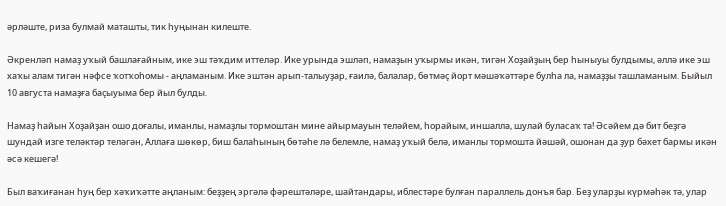әрләште, риза булмай маташты, тик һуңынан килеште.

Әкренләп намаҙ уҡый башлағайным, ике эш тәҡдим иттеләр. Ике урында эшләп, намаҙын уҡырмы икән, тигән Хоҙайҙың бер һыныуы булдымы, әллә ике эш хаҡы алам тигән нәфсе ҡотҡоһомы - аңламаным. Ике эштән арып-талыуҙар, ғаилә, балалар, бөтмәҫ йорт мәшәҡәттәре булһа ла, намаҙҙы ташламаным. Быйыл 10 августа намаҙға баҫыуыма бер йыл булды.

Намаҙ һайын Хоҙайҙан ошо доғалы, иманлы, намаҙлы тормоштан мине айырмауын теләйем, һорайым, иншалла, шулай буласаҡ та! Әсәйем дә бит беҙгә шундай изге теләктәр теләгән, Аллаға шөкөр, биш балаһының бөтәһе лә белемле, намаҙ уҡый белә, иманлы тормошта йәшәй, ошонан да ҙур бәхет бармы икән әсә кешегә!

Был ваҡиғанан һуң бер хәҡиҡәтте аңланым: беҙҙең эргәлә фәрештәләре, шайтандары, иблестәре булған параллель донъя бар. Беҙ уларҙы күрмәһәк тә, улар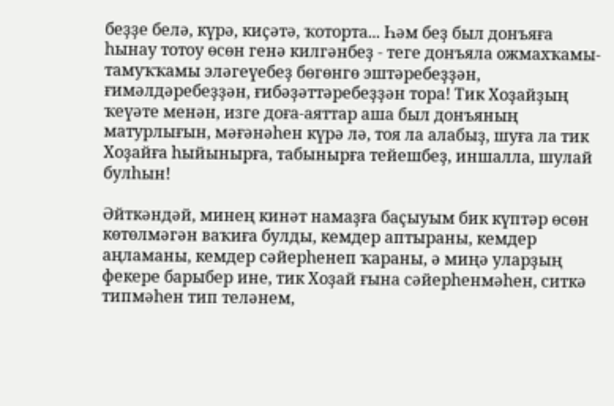беҙҙе белә, күрә, киҫәтә, ҡоторта... Һәм беҙ был донъяға һынау тотоу өсөн генә килгәнбеҙ - теге донъяла ожмахҡамы-тамуҡҡамы эләгеүебеҙ бөгөнгө эштәребеҙҙән, ғимәлдәребеҙҙән, ғибәҙәттәребеҙҙән тора! Тик Хоҙайҙың ҡеүәте менән, изге доға-аяттар аша был донъяның матурлығын, мәғәнәһен күрә лә, тоя ла алабыҙ, шуға ла тик Хоҙайға һыйынырға, табынырға тейешбеҙ, иншалла, шулай булһын!

Әйткәндәй, минең кинәт намаҙға баҫыуым бик күптәр өсөн көтөлмәгән ваҡиға булды, кемдер аптыраны, кемдер аңламаны, кемдер сәйерһенеп ҡараны, ә миңә уларҙың фекере барыбер ине, тик Хоҙай ғына сәйерһенмәһен, ситкә типмәһен тип теләнем,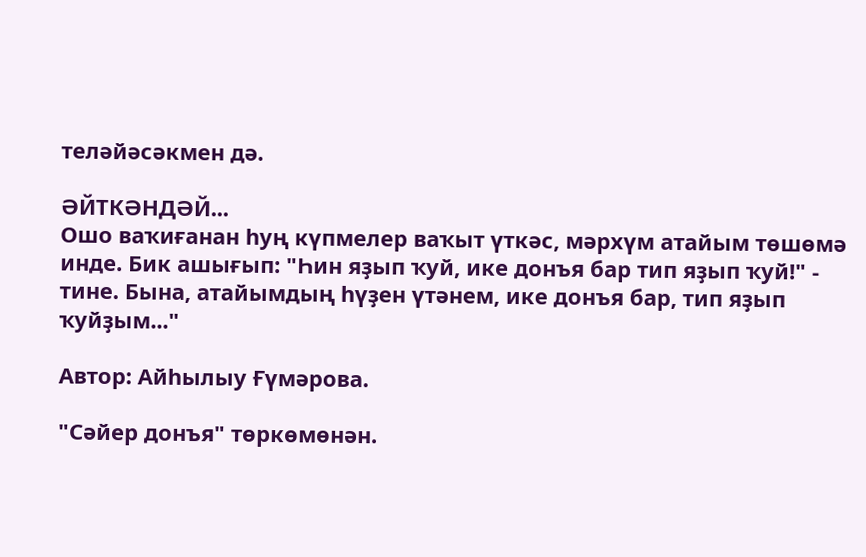теләйәсәкмен дә.

ӘЙТКӘНДӘЙ...
Ошо ваҡиғанан һуң күпмелер ваҡыт үткәс, мәрхүм атайым төшөмә инде. Бик ашығып: "Һин яҙып ҡуй, ике донъя бар тип яҙып ҡуй!" - тине. Бына, атайымдың һүҙен үтәнем, ике донъя бар, тип яҙып ҡуйҙым..."

Автор: Айһылыу Ғүмәрова.

"Сәйер донъя" төркөмөнән.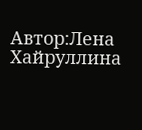Автор:Лена Хайруллина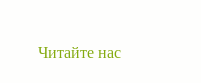Читайте нас